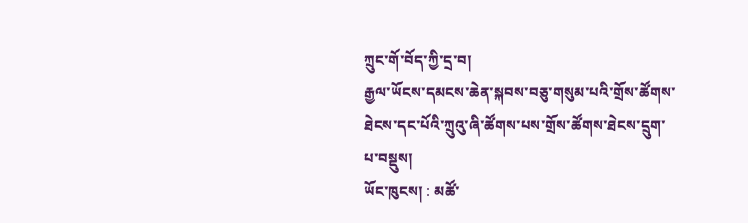ཀྲུང་གོ་བོད་ཀྱི་དྲ་བ།
རྒྱལ་ཡོངས་དམངས་ཆེན་སྐབས་བཅུ་གསུམ་པའི་གྲོས་ཚོགས་ཐེངས་དང་པོའི་ཀྲུའུ་ཞི་ཚོགས་པས་གྲོས་ཚོགས་ཐེངས་དྲུག་པ་བསྡུས།
ཡོང་ཁུངས། : མཚོ་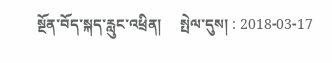སྔོན་བོད་སྐད་རླུང་འཕྲིན།     སྤེལ་དུས། : 2018-03-17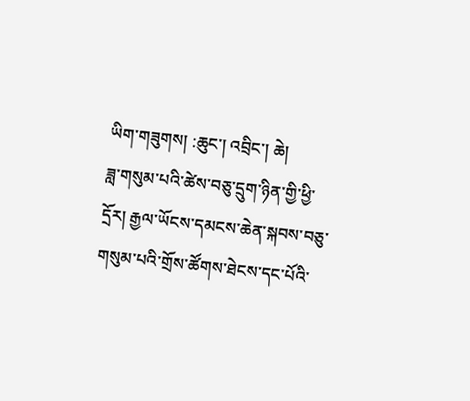ཡིག་གཟུགས། :ཆུང་། འབྲིང་། ཆེ།
ཟླ་གསུམ་པའི་ཚེས་བཅུ་དྲུག་ཉིན་གྱི་ཕྱི་དྲོར། རྒྱལ་ཡོངས་དམངས་ཆེན་སྐབས་བཅུ་གསུམ་པའི་གྲོས་ཚོགས་ཐེངས་དང་པོའི་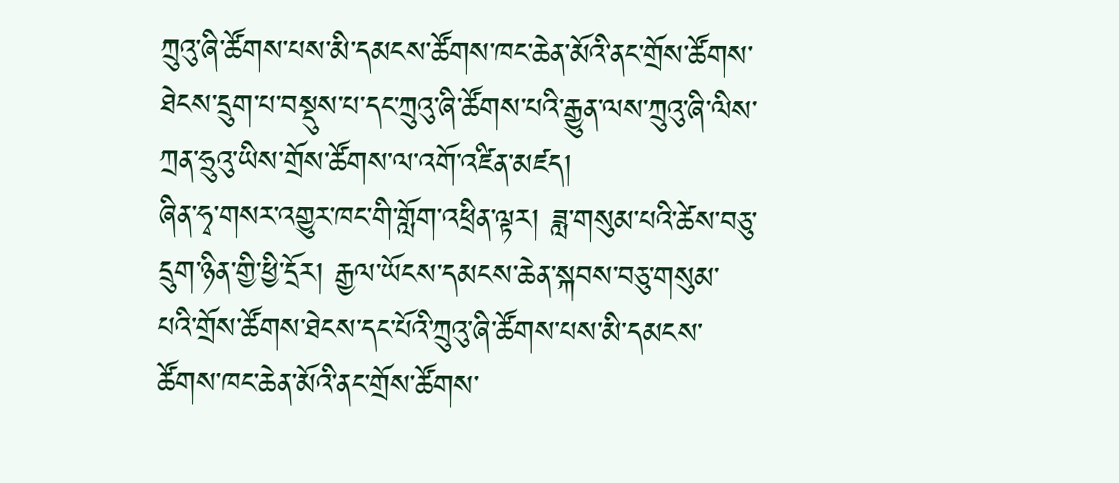ཀྲུའུ་ཞི་ཚོགས་པས་མི་དམངས་ཚོགས་ཁང་ཆེན་མོའི་ནང་གྲོས་ཚོགས་ཐེངས་དྲུག་པ་བསྡུས་པ་དང་ཀྲུའུ་ཞི་ཚོགས་པའི་རྒྱུན་ལས་ཀྲུའུ་ཞི་ལིས་ཀྲན་ཧྲུའུ་ཡིས་གྲོས་ཚོགས་ལ་འགོ་འཛིན་མཛད།
ཞིན་ཧྭ་གསར་འགྱུར་ཁང་གི་གློག་འཕྲིན་ལྟར། ཟླ་གསུམ་པའི་ཚེས་བཅུ་དྲུག་ཉིན་གྱི་ཕྱི་དྲོར། རྒྱལ་ཡོངས་དམངས་ཆེན་སྐབས་བཅུ་གསུམ་པའི་གྲོས་ཚོགས་ཐེངས་དང་པོའི་ཀྲུའུ་ཞི་ཚོགས་པས་མི་དམངས་ཚོགས་ཁང་ཆེན་མོའི་ནང་གྲོས་ཚོགས་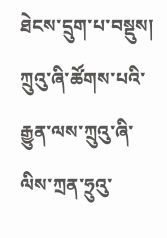ཐེངས་དྲུག་པ་བསྡུས།
ཀྲུའུ་ཞི་ཚོགས་པའི་རྒྱུན་ལས་ཀྲུའུ་ཞི་ལིས་ཀྲན་ཧྲུའུ་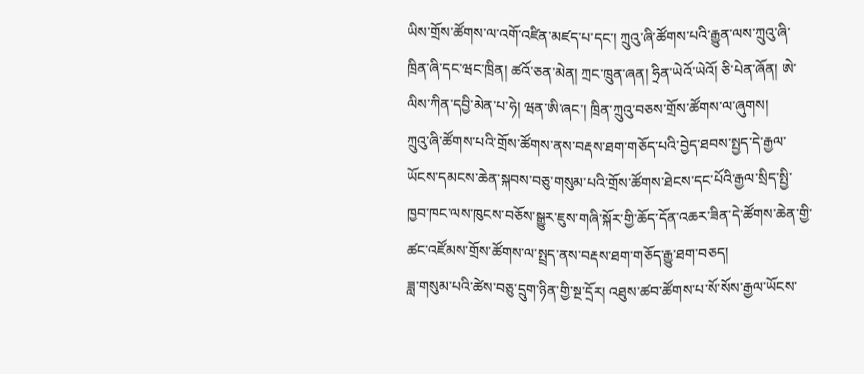ཡིས་གྲོས་ཚོགས་ལ་འགོ་འཛིན་མཛད་པ་དང་། ཀྲུའུ་ཞི་ཚོགས་པའི་རྒྱུན་ལས་ཀྲུའུ་ཞི་ཁྲིན་ཞི་དང་ཝང་ཁྲིན། ཚའོ་ཅན་མེན། ཀྲང་ཁྲུན་ཞན། ཧྲིན་ཡེའོ་ཡེའོ། ཅི་པེན་ཞོན། ཨེ་ལིས་ཀིན་དབྱི་མེན་པ་ཧེ། ཝན་ཨི་ཞང་། ཁྲིན་ཀྲུའུ་བཅས་གྲོས་ཚོགས་ལ་ཞུགས།
ཀྲུའུ་ཞི་ཚོགས་པའི་གྲོས་ཚོགས་ནས་བརྡས་ཐག་གཅོད་པའི་བྱེད་ཐབས་སྤྱད་དེ་རྒྱལ་ཡོངས་དམངས་ཆེན་སྐབས་བཅུ་གསུམ་པའི་གྲོས་ཚོགས་ཐེངས་དང་པོའི་རྒྱལ་སྲིད་སྤྱི་ཁྱབ་ཁང་ལས་ཁུངས་བཅོས་སྒྱུར་ཇུས་གཞི་སྐོར་གྱི་ཆོད་དོན་འཆར་ཟིན་དེ་ཚོགས་ཆེན་གྱི་ཚང་འཛོམས་གྲོས་ཚོགས་ལ་སྤྲད་ནས་བརྡས་ཐག་གཅོད་རྒྱུ་ཐག་བཅད།
ཟླ་གསུམ་པའི་ཚེས་བཅུ་དྲུག་ཉིན་གྱི་སྔ་དྲོར། འཐུས་ཚབ་ཚོགས་པ་སོ་སོས་རྒྱལ་ཡོངས་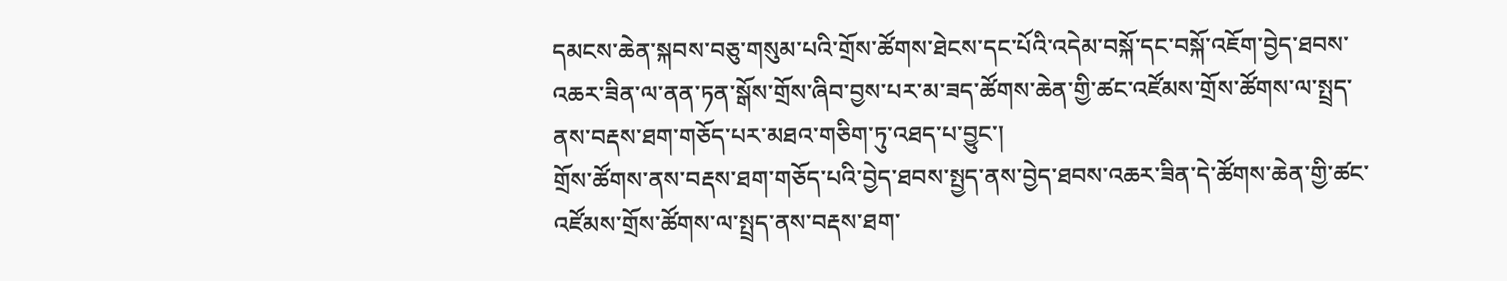དམངས་ཆེན་སྐབས་བཅུ་གསུམ་པའི་གྲོས་ཚོགས་ཐེངས་དང་པོའི་འདེམ་བསྐོ་དང་བསྐོ་འཇོག་བྱེད་ཐབས་འཆར་ཟིན་ལ་ནན་ཏན་སྒོས་གྲོས་ཞིབ་བྱས་པར་མ་ཟད་ཚོགས་ཆེན་གྱི་ཚང་འཛོམས་གྲོས་ཚོགས་ལ་སྤྲད་ནས་བརྡས་ཐག་གཅོད་པར་མཐའ་གཅིག་ཏུ་འཐད་པ་བྱུང་།
གྲོས་ཚོགས་ནས་བརྡས་ཐག་གཅོད་པའི་བྱེད་ཐབས་སྤྱད་ནས་བྱེད་ཐབས་འཆར་ཟིན་དེ་ཚོགས་ཆེན་གྱི་ཚང་འཛོམས་གྲོས་ཚོགས་ལ་སྤྲད་ནས་བརྡས་ཐག་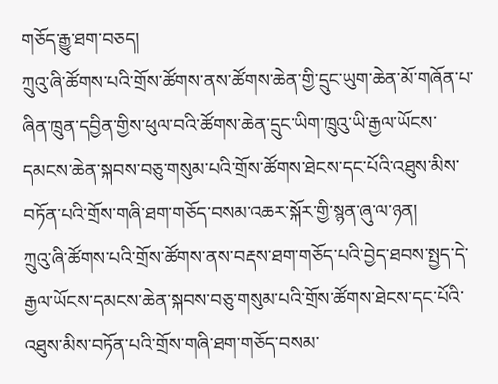གཅོད་རྒྱུ་ཐག་བཅད།
ཀྲུའུ་ཞི་ཚོགས་པའི་གྲོས་ཚོགས་ནས་ཚོགས་ཆེན་གྱི་དྲུང་ཡུག་ཆེན་མོ་གཞོན་པ་ཞིན་ཁྲུན་དབྱིན་གྱིས་ཕུལ་བའི་ཚོགས་ཆེན་དྲུང་ཡིག་ཁྲུའུ་ཡི་རྒྱལ་ཡོངས་དམངས་ཆེན་སྐབས་བཅུ་གསུམ་པའི་གྲོས་ཚོགས་ཐེངས་དང་པོའི་འཐུས་མིས་བཏོན་པའི་གྲོས་གཞི་ཐག་གཅོད་བསམ་འཆར་སྐོར་གྱི་སྙན་ཞུ་ལ་ཉན།
ཀྲུའུ་ཞི་ཚོགས་པའི་གྲོས་ཚོགས་ནས་བརྡས་ཐག་གཅོད་པའི་བྱེད་ཐབས་སྤྱད་དེ་རྒྱལ་ཡོངས་དམངས་ཆེན་སྐབས་བཅུ་གསུམ་པའི་གྲོས་ཚོགས་ཐེངས་དང་པོའི་འཐུས་མིས་བཏོན་པའི་གྲོས་གཞི་ཐག་གཅོད་བསམ་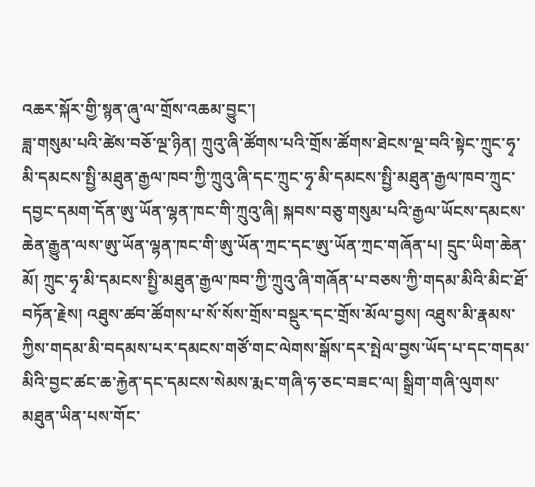འཆར་སྐོར་གྱི་སྙན་ཞུ་ལ་གྲོས་འཆམ་བྱུང་།
ཟླ་གསུམ་པའི་ཚེས་བཅོ་ལྔ་ཉིན། ཀྲུའུ་ཞི་ཚོགས་པའི་གྲོས་ཚོགས་ཐེངས་ལྔ་བའི་སྟེང་ཀྲུང་ཧྭ་མི་དམངས་སྤྱི་མཐུན་རྒྱལ་ཁབ་ཀྱི་ཀྲུའུ་ཞི་དང་ཀྲུང་ཧྭ་མི་དམངས་སྤྱི་མཐུན་རྒྱལ་ཁབ་ཀྲུང་དབྱང་དམག་དོན་ཨུ་ཡོན་ལྷན་ཁང་གི་ཀྲུའུ་ཞི། སྐབས་བཅུ་གསུམ་པའི་རྒྱལ་ཡོངས་དམངས་ཆེན་རྒྱུན་ལས་ཨུ་ཡོན་ལྷན་ཁང་གི་ཨུ་ཡོན་ཀྲང་དང་ཨུ་ཡོན་ཀྲང་གཞོན་པ། དྲུང་ཡིག་ཆེན་མོ། ཀྲུང་ཧྭ་མི་དམངས་སྤྱི་མཐུན་རྒྱལ་ཁབ་ཀྱི་ཀྲུའུ་ཞི་གཞོན་པ་བཅས་ཀྱི་གདམ་མིའི་མིང་ཐོ་བཏོན་རྗེས། འཐུས་ཚབ་ཚོགས་པ་སོ་སོས་གྲོས་བསྡུར་དང་གྲོས་མོལ་བྱས། འཐུས་མི་རྣམས་ཀྱིས་གདམ་མི་བདམས་པར་དམངས་གཙོ་གང་ལེགས་སྒོས་དར་སྤེལ་བྱས་ཡོད་པ་དང་གདམ་མིའི་བྱང་ཚང་ཆ་རྐྱེན་དང་དམངས་སེམས་རྨང་གཞི་ཧ་ཅང་བཟང་ལ། སྒྲིག་གཞི་ལུགས་མཐུན་ཡིན་པས་གོང་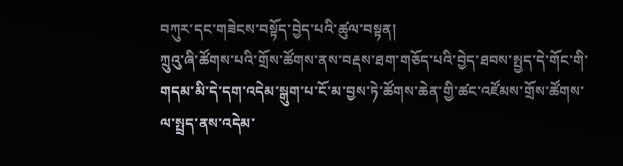བཀུར་དང་གཟེངས་བསྟོད་བྱེད་པའི་ཚུལ་བསྟན།
ཀྲུའུ་ཞི་ཚོགས་པའི་གྲོས་ཚོགས་ནས་བརྡས་ཐག་གཅོད་པའི་བྱེད་ཐབས་སྤྱད་དེ་གོང་གི་གདམ་མི་དེ་དག་འདེམ་སྒུག་པ་ངོ་མ་བྱས་ཏེ་ཚོགས་ཆེན་གྱི་ཚང་འཛོམས་གྲོས་ཚོགས་ལ་སྤྲད་ནས་འདེམ་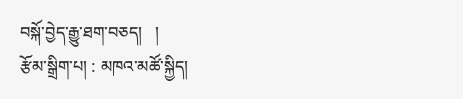བསྐོ་བྱེད་རྒྱུ་ཐག་བཅད།   །
རྩོམ་སྒྲིག་པ། : མཁའ་མཚོ་སྐྱིད།